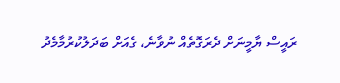ރައީސް ޔާމީނަށް ދެރަގޮތެއް ނުވާނެ، ގެއަށް ބަދަލުކުރުމާމެދު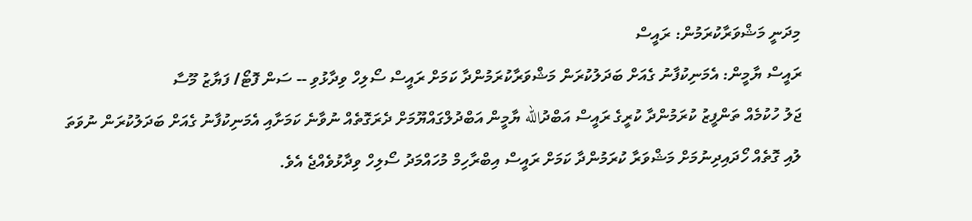މިދަނީ މަޝްވަރާކުރަމުން: ރައީސް
ރައީސް ޔާމީން: އެމަނިކުފާނު ގެއަށް ބަދަލުކުރަން މަޝްވަރާކުރަމުންދާ ކަމަށް ރައީސް ސޯލިހް ވިދާޅުވި -- ސަން ފޮޓޯ/ ފަޔާޒު މޫސާ
ޖަލު ހުކުމެއް ތަންފީޒު ކުރަމުންދާ ކުރީގެ ރައީސް އަބްދުالله ޔާމީން އަބްދުލްގައްޔޫމަށް ދެރަގޮތެއް ނުވާނެ ކަމަށާއި އެމަނިކުފާނު ގެއަށް ބަދަލުކުރަން ނުވަތަ ލުއި ގޮތެއް ހޯދައިދިނުމަށް މަޝްވަރާ ކުރަމުންދާ ކަމަށް ރައީސް އިބްރާހިމް މުހައްމަދު ސޯލިހް ވިދާޅުވެއްޖެ އެވެ.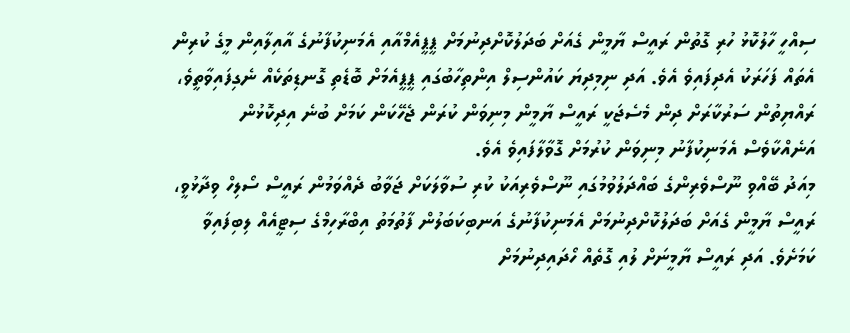ސިއްހީ ހާލުކޮޅު ހުރި ގޮތުން ރައީސް ޔާމީން ގެއަށް ބަދަލުކޮށްދިނުމަށް ޕީޕީއެމްއާއި އެމަނިކުފާނުގެ އާއިލާއިން މީގެ ކުރިން އެތައް ފަހަރަކު އެދިފައިވެ އެވެ. އަދި ނިމިދިޔަ ކައުންސިލް އިންތިހާބުގައި ޕީޕީއެމަށް ބޮޑެތި ގޮނޑިތަކެއް ނެގިފައިވާތީވެ، ރައްޔިތުން ސަރުކާރަށް ދިން މެސެޖަކީ ރައީސް ޔާމީން މިނިވަން ކުރަން ޖެހޭކަން ކަމަށް ބުނެ އިދިކޮޅުން އަނެއްކާވެސް އެމަނިކުފާނު މިނިވަން ކުރުމަށް ގޮވާލާފައިވެ އެވެ.
މިއަދު ބޭއްވި ނޫސްވެރިންގެ ބައްދަލުވުމުގައި ނޫސްވެރިއަކު ކުރި ސުވާލަކަށް ޖަވާބު ދެއްވަމުން ރައީސް ސޯލިހް ވިދާޅުވީ، ރައީސް ޔާމީން ގެއަށް ބަދަލުކޮށްދިނުމަށް އެމަނިކުފާނުގެ އަނބިކަބަލުން ފާތުމަތު އިބްރާހިމްގެ ސިޓީއެއް ލިބިފައިވާ ކަމަށެވެ. އަދި ރައީސް ޔާމީނަށް ލުއި ގޮތެއް ހޯދައިދިނުމަށް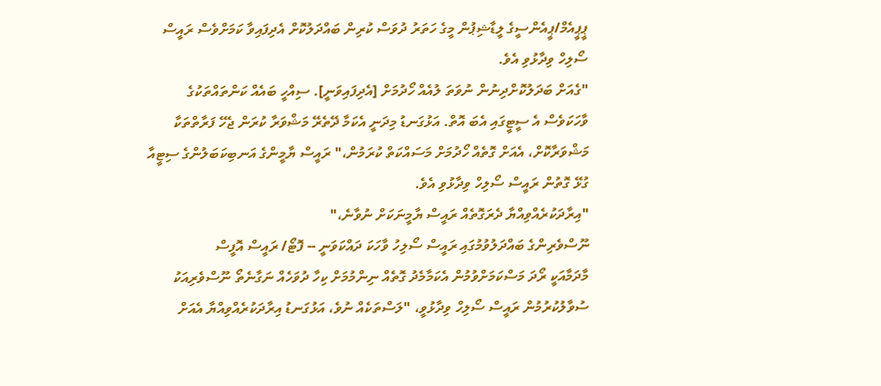ޕީޕީއެމް/ޕީއެންސީގެ ލީޑާޝިޕުން މީގެ ހަތަރު ދުވަސް ކުރިން ބައްދަލުކޮށް އެދިފައިވާ ކަމަށްވެސް ރައީސް ސޯލިހް ވިދާޅުވި އެވެ.
"ގެއަށް ބަދަލުކޮށްދިނުން ނުވަތަ ލުއެއް ހޯދުމަށް [އެދިފައިވަނީ]. ސިއްހީ ބައެއް ކަންތައްތަކުގެ ވާހަކަވެސް އެ ސީޓީގައި އެބަ އޮތް. އަޅުގަނޑު މިދަނީ އެކަމާ ދޭތެރޭ މަޝްވަރާ ކުރަން ޖެހޭ ފަރާތްތަކާ މަޝްވަރާކޮށް، އެއަށް ގޮތެއް ހޯދުމަށް މަސައްކަތް ކުރަމުން،" ރައީސް ޔާމީންގެ އަނބިކަބަލުންގެ ސިޓީއާ ގުޅޭ ގޮތުން ރައީސް ސޯލިހް ވިދާޅުވި އެވެ.
"އިރާދަކުރެއްވިއްޔާ ދެރަގޮތެއް ރައީސް ޔާމީނަކަށް ނުވާނެ،"
ނޫސްވެރިންގެ ބައްދަލުވުމުގައި ރައީސް ސޯލިހު ވާހަކަ ދައްކަވަނީ -- ފޮޓޯ/ ރައީސް އޮފީސް
މާދަމާއަކީ ރޯދަ މަސްކަމަށްވުމުން އެކަމާމެދު ގޮތެއް ނިންމުމަށް ކިހާ ދުވަހެއް ނަގާނެތޯ ނޫސްވެރިއަކު ސުވާލުކުރުމުން ރައީސް ސޯލިހް ވިދާޅުވީ، "ލަސްތަކެއް ނުވެ، އަޅުގަނޑު އިރާދަކުރެއްވިއްޔާ އެއަށް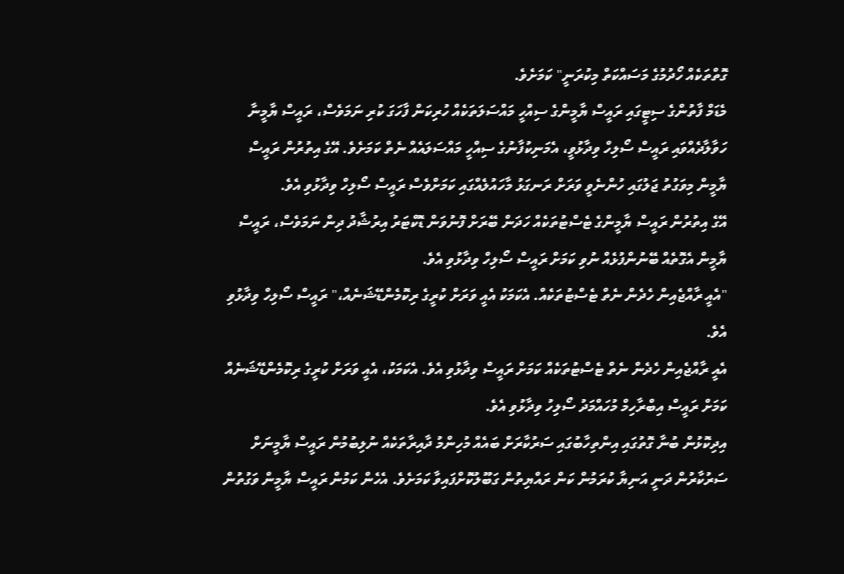ގޮތްތަކެއް ހޯދުމުގެ މަސައްކަތް މިކުރަނީ" ކަމަށެވެ.
މެޑަމް ފާތުންގެ ސިޓީގައި ރައީސް ޔާމީންގެ ސިއްހީ މައްސަލަތަކެއް ހުރިކަން ފާހަގަ ކުރި ނަމަވެސް، ރައީސް ޔާމީނާ ހަވާލާދެއްވައި ރައީސް ސޯލިހް ވިދާޅުވީ، އެމަނިކުފާނުގެ ސިއްހީ މައްސަލައެއް ނެތް ކަމަށެވެ. އޭގެ އިތުރުން ރައީސް ޔާމީން މިވަގުތު ޖަލުގައި ހުންނެވީ ވަރަށް ރަނގަޅު މާހައުލެއްގައި ކަމަށްވެސް ރައީސް ސޯލިހް ވިދާޅުވި އެވެ.
އޭގެ އިތުރުން ރައީސް ޔާމީންގެ ޓެސްޓުތަކެއް ހަދަން ބޭރަށް ފޮނުވަން ޑޮކްޓަރު އިރުޝާދު ދިން ނަމަވެސް، ރައީސް ޔާމީން އެގޮތެއް ބޭނުންފުޅެއް ނުވި ކަމަށް ރައީސް ސޯލިހް ވިދާޅުވި އެވެ.
"އެއީ ރާއްޖެއިން ހެދެން ނެތް ޓެސްޓުތަކެއް. އެކަމަކު އެއީ ވަރަށް ކުރީގެ ރިކޮމެންޑޭޝަނެއް،" ރައީސް ސޯލިހް ވިދާޅުވި އެވެ.
އެއީ ރާއްޖެއިން ހެދެން ނެތް ޓެސްޓުތަކެއް ކަމަށް ރައީސް ވިދާޅުވި އެވެ. އެކަމަކު، އެއީ ވަރަށް ކުރީގެ ރިކޮމެންޑޭޝަނެއް ކަމަށް ރައީސް އިބްރާހިމް މުހައްމަދު ސޯލިހު ވިދާޅުވި އެވެ.
އިދިކޮޅުން ބުނާ ގޮތުގައި އިންތިހާބުގައި ސަރުކާރަށް ބައެއް މުހިންމު ދާއިރާތަކެއް ނުލިބުމުން ރައީސް ޔާމީނަށް ސަރުކާރުން ދަނީ އަނިޔާ ކުރަމުން ކަން ރައްޔިތުން ގަބޫލުކޮށްފައިވާ ކަމަށެވެ. އެހެން ކަމުން ރައީސް ޔާމީން ވަގުތުން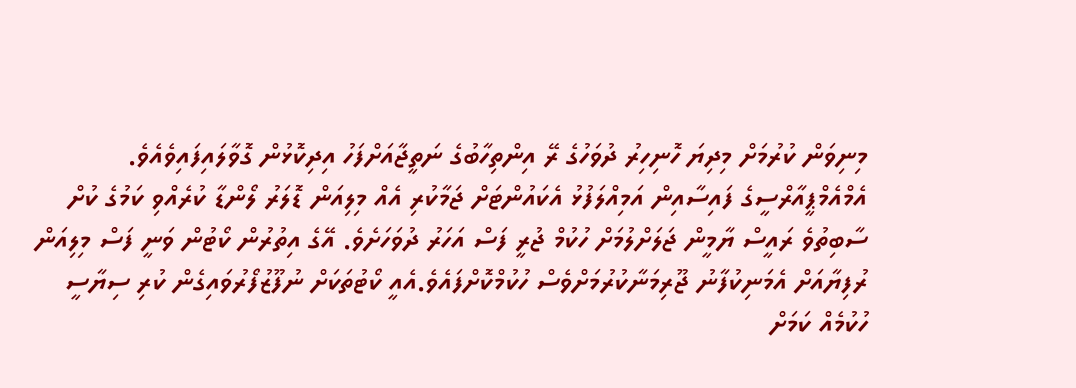މިނިވަން ކުރުމަށް މިދިޔަ ހޮނިހިރު ދުވަހުގެ ރޭ އިންތިހާބުގެ ނަތީޖާއަށްފަހު އިދިކޮޅުން ގޮވާލައިފައިވެއެވެ.
އެމްއެމްޕީއާރްސީގެ ފައިސާއިން އަމިއްލަފުޅު އެކައުންޓަށް ޖަމާކުރި އެއް މިލިއަން ޑޮލަރު ލޯންޑާ ކުރެއްވި ކަމުގެ ކުށް ސާބިތުވެ ރައީސް ޔާމީން ޖަލަށްލުމަށް ހުކުމް ޖުރީ ފަސް އަހަރު ދުވަހަށެވެ. އޭގެ އިތުރުން ކޯޓުން ވަނީ ފަސް މިލިއަން ރުފިޔާއަށް އެމަނިކުފާނު ޖޫރިމަނާކުރުމަށްވެސް ހުކުމްކޮށްފައެވެ.އެއީ ކޯޓުތަކަށް ނުފޫޒުފޯރުވައިގެން ކުރި ސިޔާސީ ހުކުމެއް ކަމަށް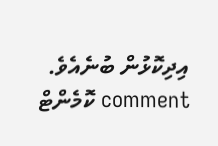އިދިކޮޅުން ބުނެއެވެ.
comment ކޮމެންޓް